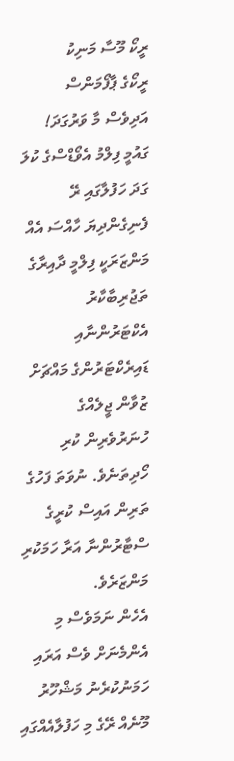ރީކޯ މޫސާ މަނިކު
ރީކޯގެ ޕާފޯމަންސް އަދިވެސް މާ ވަރުގަދަ!
ގައުމީ ފިލްމު އެވޯޑްސްގެ ކުލަ ގަދަ ހަފުލާގައި ރޭ ފެނިގެންދިޔަ ހާއްސަ އެއް މަންޒަރަކީ ފިލްމީ ދާއިރާގެ ތަޖުރިބާކާރު އެކްޓަރުންނާއި ޑައިރެކްޓަރުންގެ މައްޗަށް ޒުވާން ޖީލެއްގެ ހުނަރުވެރިން ކުރި ހޯދިތަނެވެ. ނުވަތަ ފަހުގެ ތަރިން އައިސް ކުރީގެ ސްޓާރުންނާ އަރާ ހަމަކުރި މަންޒަރެވެ.
އެހެން ނަމަވެސް މި އެންމެނަށް ވެސް އަރައި ހަމަނުކުރެނު މަޝްހޫރު މޫނެއް ރޭގެ މި ހަފުލާއެއްގައި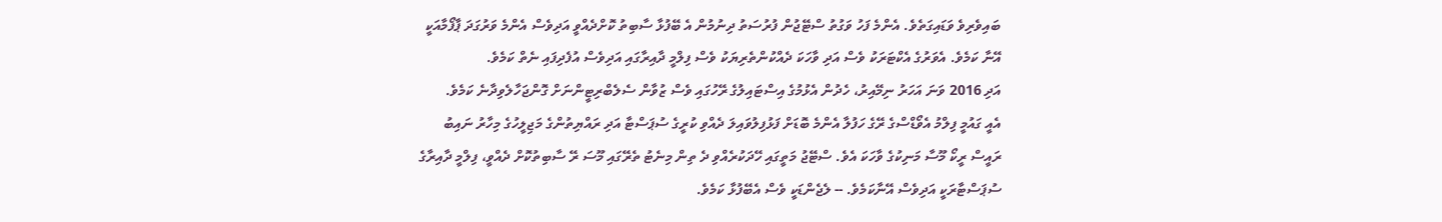ބައިވެރިވެ ވަޑައިގަތެވެ. އެންމެ ފަހު ވަގުތު ސްޓޭޖުން ފުރުސަތު ދިނުމުން އެ ބޭފުޅާ ސާބިތު ކޮށްދެއްވީ އަދިވެސް އެންމެ ވަރުގަދަ ޕާފޯމާއަކީ އޭނާ ކަމެވެ. އެވަރުގެ އެކްޓަރަކު ވެސް އަދި ވާހަކަ ދެއްކުންތެރިޔަކު ވެސް ފިލްމީ ދާއިރާގައި އަދިވެސް އުފެދިފައި ނެތް ކަމެވެ.
އަދި 2016 ވަނަ އަހަރު ނިމޭއިރު، ހެދުން އެޅުމުގެ އިސްޓައިލުގެ ރޭހުގައި ވެސް ޒުވާން ސެލެބްރިޓީންނަށް ގޮންޖަހާލެވިދާނެ ކަމެވެ.
އެއީ ގައުމީ ފިލްމު އެވޯޑްސްގެ ރޭގެ ހަފުލާ އެންމެ ބޮޑަށް ފަޅުފިލުވައިލަ ދެއްވި ކުރީގެ ސުޕަސްޓާ އަދި ރައްޔިތުންގެ މަޖިލީހުގެ މިހާރު ނައިބު ރައީސް ރީކޯ މޫސާ މަނިކުގެ ވާހަކަ އެވެ. ސްޓޭޖު މަތީގައި ހޭދަކުރެއްވި ދެ ތިން މިނެޓު ތެރޭގައި މޫސަ ރޭ ސާބިތުކޮށް ދެއްވީ، ފިލްމީ ދާއިރާގެ ސުޕަސްޓާރަކީ އަދިވެސް އޭނާކަމެވެ. -- ލެޖެންޑަކީ ވެސް އެބޭފުޅާ ކަމެވެ.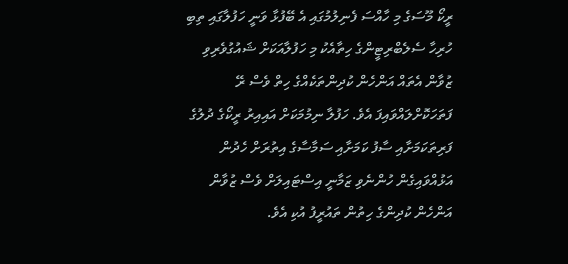ރީކޯ މޫސަގެ މި ހާއްސަ ފެނިލުމުގައި އެ ބޭފުޅާ ވަނީ ހަފުލާގައި ތިބި ހުރިހާ ސެލެބްރިޓީންގެ ހިތާއެކު މި ހަފުލާއަކަށް ޝައުގުވެރިވި ޒުވާން އެތައް އަންހެން ކުދިންތަކެއްގެ ހިތް ވެސް ރޭ ފަތަހަކޮށްލައްވައިފަ އެވެ. ހަފުލާ ނިމުމަކަށް އައިއިރު ރީކޯގެ ދުލުގެ ފަރިތަކަމަށާއި ސާފު ކަމަށާއި ސަމާސާގެ އިތުރަށް ހެދުން އަޅުއްވައިގެން ހުންނެވި ޒަމާނީ އިސްޓައިލަށް ވެސް ޒުވާން އަންހެން ކުދިންގެ ހިތުން ތައުރީފު އުކި އެވެ.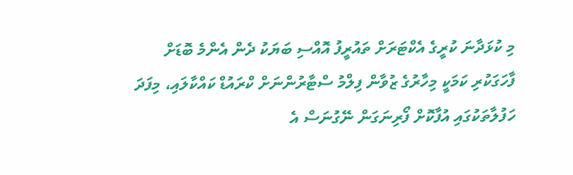މި ކުޅަދާނަ ކުރީގެ އެކްޓަރަށް ތައުރީފު އޮއްސި ބަޔަކު ދެން އެންމެ ބޮޑަށް ފާހަގަކުރި ކަމަކީ މިހާރުގެ ޒުވާން ފިލްމު ސްޓާރުންނަށް ކްރައުޑް ކައްކާލައި، މިފަދަ ހަފުލާތަކުގައި އުފާކޮށް ފޯރިނަގަން ނޭގުނަސް އެ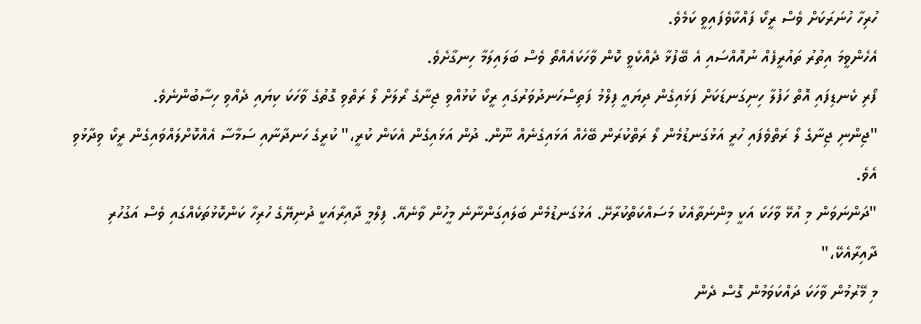ހުރިހާ ހުނަރަކަށް ވެސް ރީކޯ ފައްކާވެފައިވީ ކަމެވެ.
އެހެންވީމަ އިތުރު ތައުރީފެއް ނުއޮއްސައި އެ ބޭފުޅާ ދެއްކެވީ ކޮން ވާހަކައެއްތޯ ވެސް ބަލައިލަމާ ހިނގާށެވެ.
ފޯރި ކެނޑިފައި އޮތް ހަފުލާ ހިނިގަނޑަކަށް ފަޅައިގެން ދިޔައީ ފިލްމު ފަތިސްހަނދުވަރުގައި ރީކޯ ކުޅުއްވި ޖިނާގެ ރޯލަށް ލޯ ރަތްވި ގޮތުގެ ވާހަކަ ކިޔައި ދެއްވި ހިސާބުންނެވެ.
"ޖިންނި ޖިނާގެ ލޯ ރަތްވެފައި ހުރީ އަޅުގަނޑުމެން ލޯ ރަތްކުރަން ބޭހެއް އަޅައިގެނެއް ނޫން. ދުން އަޅައިގެން އެކަން ކުރީ،" ކުރީގެ ހަނދާނާއި ސަމާސާ އެއްކޮށްލައްވައިގެން ރީކޯ ވިދާޅުވި އެވެ.
"ދަންނަވަން މި އުޅޭ ވާހަކަ އަކީ މިންނަތާއެކު މަސައްކަތްކުރާށޭ. އަޅުގަނޑުމެން ބަލައިގަންނާނެ މީހުން ވާނެއޭ. ފިލްމީ ދާއިރާއަކީ ދުނިޔޭގެ ހުރިހާ ކަންކޮޅުތަކެއްގައި ވެސް އަގުހުރި ދާއިރާއެކޭ،"
މި މޭރުމުން ވާހަކަ ދައްކަވަމުން ގޮސް ދެން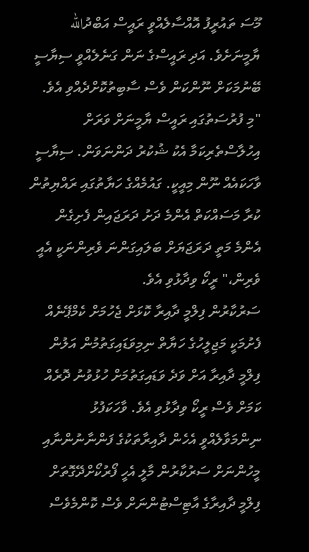މޫސަ ތައުރީފު އޮއްސާލެއްވީ ރައީސް އަބްދުالله ޔާމީނަށެވެ. އަދި ރައީސްގެ ނަން ގަނެލެއްވީ ސިޔާސީ ބޭނުމަކަށް ނޫންކަން ވެސް ސާބިތުކޮށްދެއްވި އެވެ.
"މި ފުރުސަތުގައި ރައީސް ޔާމީނަށް ވަރަށް އިހުލާސްތެރިކަމާ އެކު ޝުކުރު ދަންނަވަން. ސިޔާސީ ވާހަކައެއް ނޫން މިއީކީ. ގައުމެއްގެ ހަޔާތުގައި ރައްޔިތުން ކުރާ މަސައްކަތް އެންމެ ދަށު ދަރަޖައިން ފެށިގެން އެންމެ މަތީ ދަރަޖަޔަށް ބަލައިގަންނަ ވެރިންނަކީ އެއީ ވެރިން،" ރީކޯ ވިދާޅުވި އެވެ.
ސަރުކާރުން ފިލްމީ ދާއިރާ ކޮޅަށް ޖެހުމަށް ކެމްޕޭނެއް ފެށުމަކީ މަޖިލީހުގެ ހަޔާތް ނިމިވަޑައިގަތުމުން އަލުން ފިލްމީ ދާއިރާ އަށް ވަދެ ވަޑައިގަތުމަށް ހުޅުވުނު ދޮރެއް ކަމަށް ވެސް ރީކޯ ވިދާޅުވި އެވެ. ވާހަކަފުޅު ނިންމަވާލެއްވީ އެހެން ދާއިރާތަކުގެ ފަންނާނުންނާއި މީހުންނަށް ސަރުކާރުން މާލީ އެހީ ފޯރުކޯށްދޭގޮތަށް ފިލްމީ ދާއިރާގެ އާޓިސްޓުންނަށް ވެސް ކޮންމެވެސް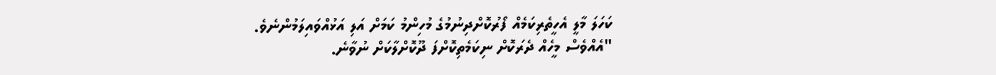ކަހަލަ މާލީ އެހީތެރިކަމެއް ފޯރުކޮށްދިނުމުގެ މުހިންމު ކަމަށް އަލި އަޅުއްވައިލަމުންނެވެ.
"އެއްވެސް މީހެއް ދެރަކޮށް ނިކަމެތިކޮށްފަ ދޫކޮށްލާކަށް ނުވާނެ.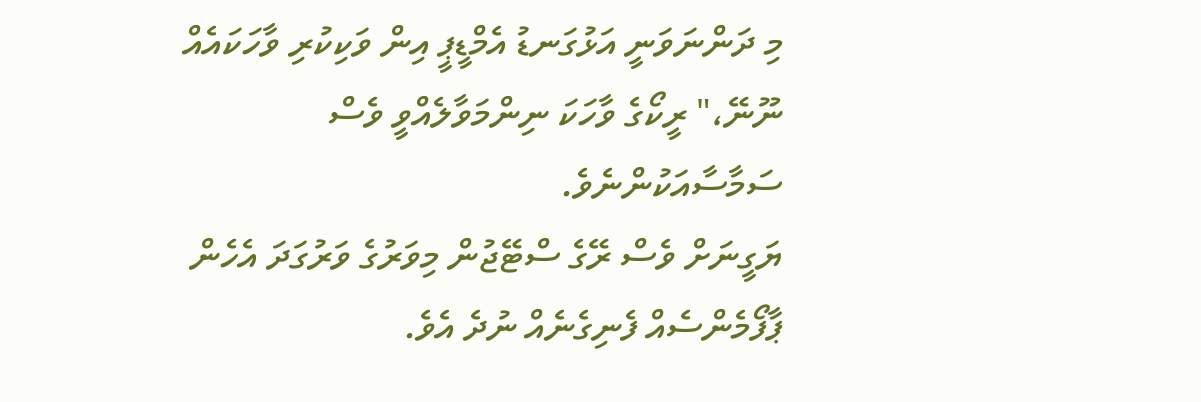މި ދަންނަވަނީ އަޅުގަނޑު އެމްޑީޕީ އިން ވަކިކުރި ވާހަކައެއް ނޫނޭ،" ރީކޯގެ ވާހަކަ ނިންމަވާލެއްވީ ވެސް ސަމާސާއަކުންނެވެ.
ޔަގީނަށް ވެސް ރޭގެ ސްޓޭޖުން މިވަރުގެ ވަރުގަދަ އެހެން ޕާފޯމެންސެއް ފެނިގެނެއް ނުދެ އެވެ.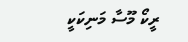ރީކޯ މޫސާ މަނިކަކީ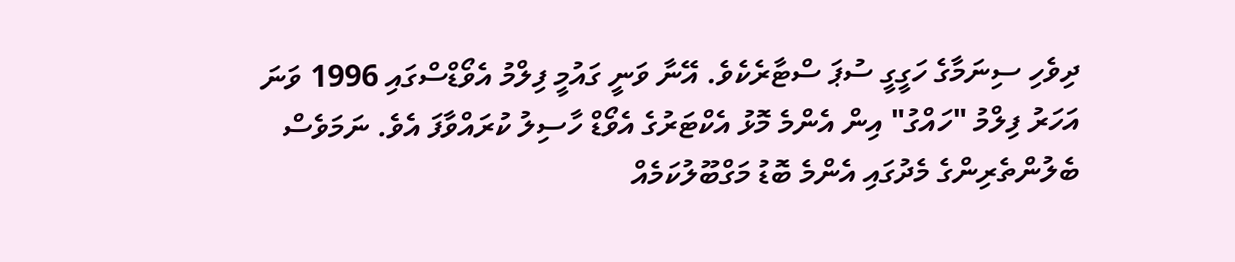ދިވެހި ސިނަމާގެ ހަގީގީ ސުޕަ ސްޓާރެކެވެ. އޭނާ ވަނީ ގައުމީ ފިލްމު އެވޯޑްސްގައި 1996 ވަނަ އަހަރު ފިލްމު "ހައްގު" އިން އެންމެ މޮޅު އެކްޓަރުގެ އެވޯޑް ހާސިލު ކުރައްވާފަ އެވެ. ނަމަވެސް ބެލުންތެރިންގެ މެދުގައި އެންމެ ބޮޑު މަގްބޫލުކަމެއް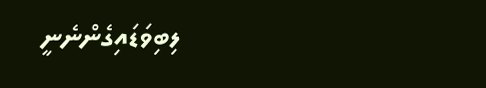ލިބިވަޑައިގެންނެނީ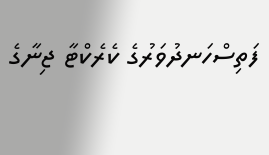ފަތިސްހަނދުވަރުގެ ކެރެކްޓާ ޖިނާގެ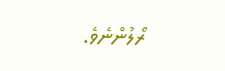ރޯލުންނެވެ.